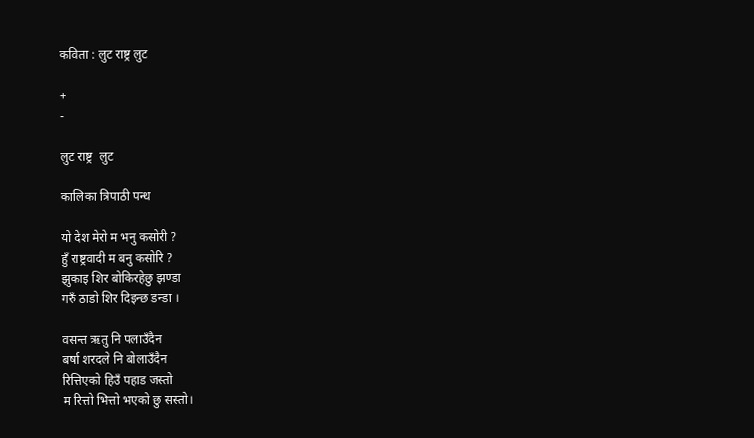कविता : लुट राष्ट्र लुट

+
-

लुट राष्ट्र  लुट

कालिका त्रिपाठी पन्थ

यो देश मेरो म भनु कसोरी ?
हुँ राष्ट्रवादी म बनु कसोरि ?
झुकाइ शिर बोकिरहेछु झण्डा
गरुँ ठाडो शिर दिइन्छ डन्डा ।

वसन्त ऋतु नि पलाउँदैन
बर्षा शरदले नि बोलाउँदैन
रित्तिएको हिउँ पहाड जस्तो
म रित्तो भित्तो भएको छु सस्तो।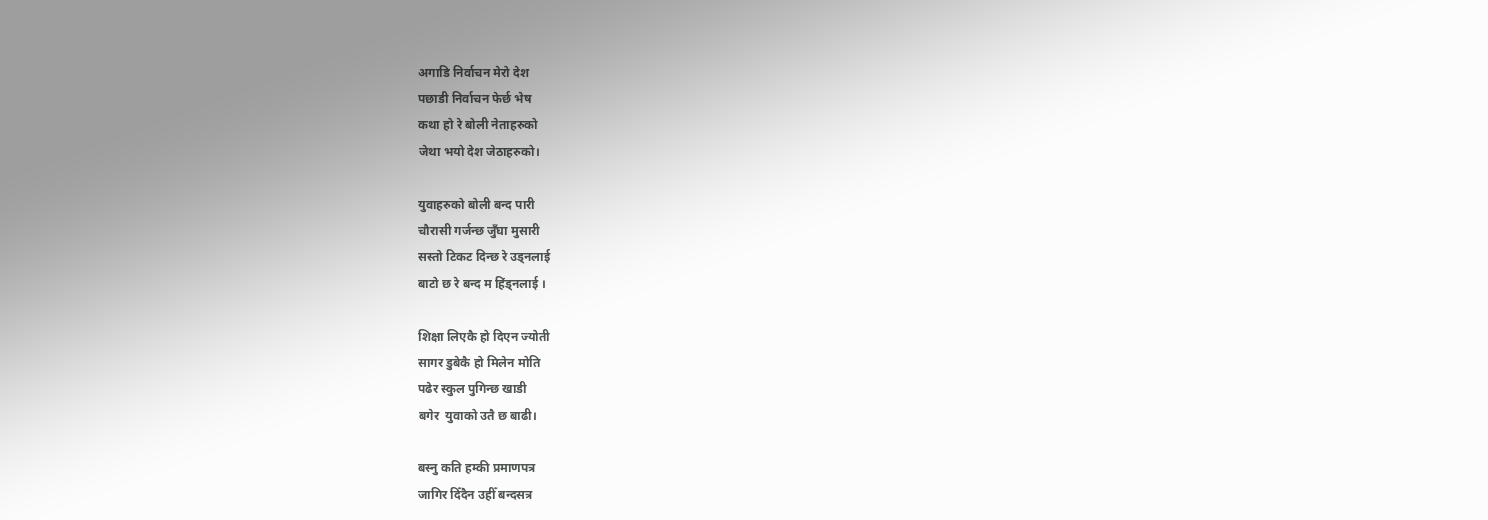अगाडि निर्वाचन मेरो देश
पछाडी निर्वाचन फेर्छ भेष
कथा हो रे बोली नेताहरुको
जेथा भयो देश जेठाहरुको।

युवाहरुको बोली बन्द पारी
चौरासी गर्जन्छ जुँघा मुसारी
सस्तो टिकट दिन्छ रे उड्नलाई
बाटो छ रे बन्द म हिंड्नलाई ।

शिक्षा लिएकै हो दिएन ज्योती
सागर डुबेकै हो मिलेन मोति
पढेर स्कुल पुगिन्छ खाडी
बगेर  युवाको उतै छ बाढी।

बस्नु कति हम्की प्रमाणपत्र
जागिर दिँदैन उहीँ बन्दसत्र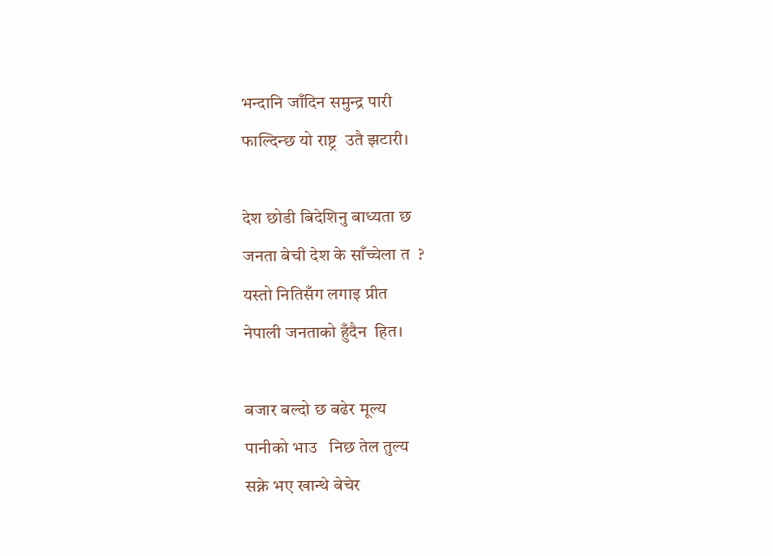भन्दानि जाँदिन समुन्द्र पारी
फाल्दिन्छ यो राष्ट्र  उतै झटारी।

देश छोडी बिदेशिनु बाध्यता छ
जनता बेची देश के साँच्चेला त  ?
यस्तो नितिसँग लगाइ प्रीत
नेपाली जनताको हुँदैन  हित।

बजार बल्दो छ बढेर मूल्य
पानीको भाउ   निछ तेल तुल्य
सक्ने भए खान्थे बेचेर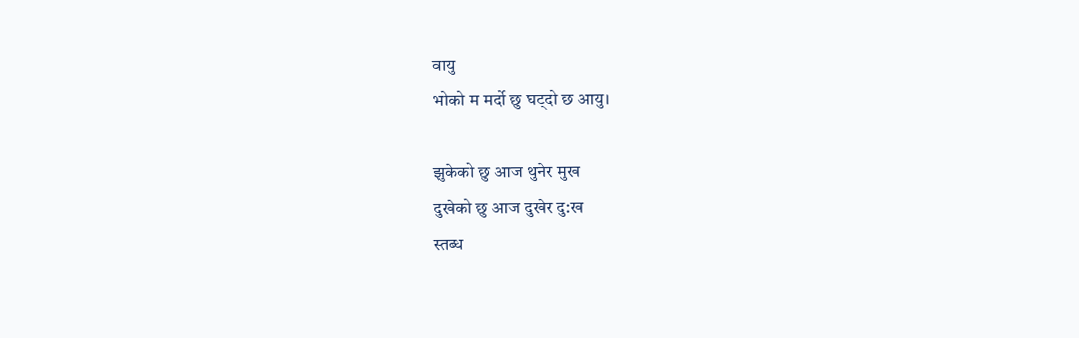वायु
भोको म मर्दो छु घट्दो छ आयु।

झुकेको छु आज थुनेर मुख
दुखेको छु आज दुखेर दु:ख
स्तब्ध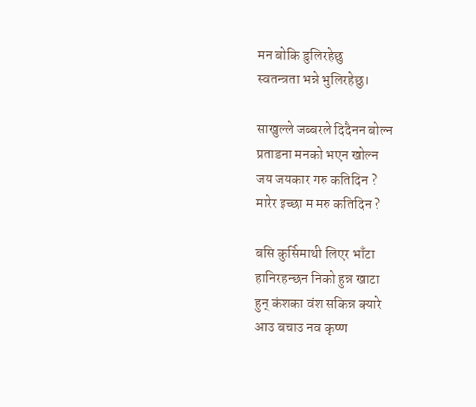मन बोकि डुलिरहेछु
स्वतन्त्रता भन्ने भुलिरहेछु।

साखुल्ले जब्बरले दिदैनन बोल्न
प्रताडना मनको भएन खोल्न
जय जयकार गरु कतिदिन ?
मारेर इच्छा म मरु कतिदिन ?

बसि कुर्सिमाथी लिएर भाँटा
हानिरहन्छन निको हुन्न खाटा
हुन् कंशका वंश सकिन्न क्यारे
आउ बचाउ नव कृष्ण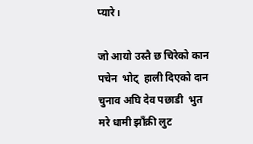प्यारे।

जो आयो उस्तै छ चिरेको कान
पचेन  भोट्  हाली दिएको दान
चुनाव अघि देव पछाडी  भुत
मरे धामी झाँक्री लुट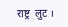राष्ट्र  लुट ।